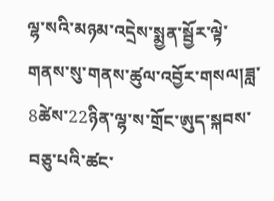ལྷ་སའི་མཉམ་འདྲེས་སྨྱན་སྦྱོར་ལྟེ་གནས་སུ་གནས་ཚུལ་འབྱོར་གསལ།ཟླ་8ཚེས་22ཉིན་ལྷ་ས་གྲོང་ཨུད་སྐབས་བཅུ་པའི་ཚང་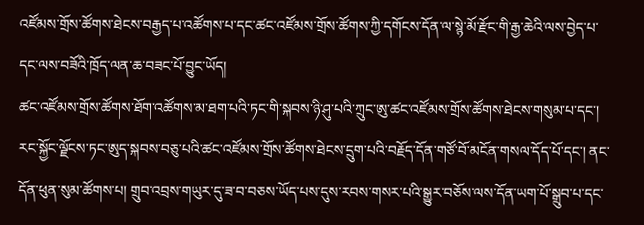འཛོམས་གྲོས་ཚོགས་ཐེངས་བརྒྱད་པ་འཚོགས་པ་དང་ཚང་འཛོམས་གྲོས་ཚོགས་ཀྱི་དགོངས་དོན་ལ་སྙེ་མོ་རྫོང་གི་རྒྱ་ཆེའི་ལས་བྱེད་པ་དང་ལས་བཟོའི་ཁྲོད་ལན་ཆ་བཟང་པོ་བྱུང་ཡོད།
ཚང་འཛོམས་གྲོས་ཚོགས་ཐོག་འཚོགས་མ་ཐག་པའི་ཏང་གི་སྐབས་ཉི་ཤུ་པའི་ཀྲུང་ཨུ་ཚང་འཛོམས་གྲོས་ཚོགས་ཐེངས་གསུམ་པ་དང་། རང་སྐྱོང་ལྗོངས་ཏང་ཨུད་སྐབས་བཅུ་པའི་ཚང་འཛོམས་གྲོས་ཚོགས་ཐེངས་དྲུག་པའི་བརྗོད་དོན་གཙོ་བོ་མངོན་གསལ་དོད་པོ་དང་། ནང་དོན་ཕུན་སུམ་ཚོགས་པ། གྲུབ་འབྲས་གཡུར་དུ་ཟ་བ་བཅས་ཡོད་པས་དུས་རབས་གསར་པའི་སྒྱུར་བཅོས་ལས་དོན་ཡག་པོ་སྒྲུབ་པ་དང་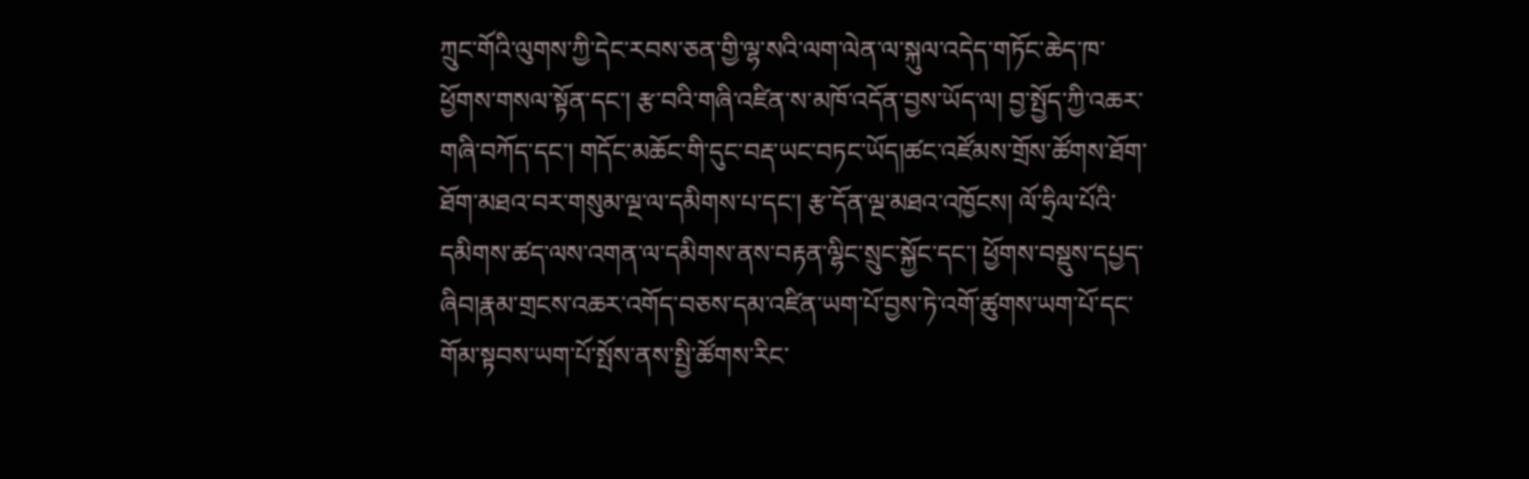ཀྲུང་གོའི་ལུགས་ཀྱི་དེང་རབས་ཅན་གྱི་ལྷ་སའི་ལག་ལེན་ལ་སྐུལ་འདེད་གཏོང་ཆེད་ཁ་ཕྱོགས་གསལ་སྟོན་དང་། རྩ་བའི་གཞི་འཛིན་ས་མཁོ་འདོན་བྱས་ཡོད་ལ། བྱ་སྤྱོད་ཀྱི་འཆར་གཞི་བཀོད་དང་། གདོང་མཆོང་གི་དུང་བརྡ་ཡང་བཏང་ཡོད།ཚང་འཛོམས་གྲོས་ཚོགས་ཐོག་ཐོག་མཐའ་བར་གསུམ་ལྔ་ལ་དམིགས་པ་དང་། རྩ་དོན་ལྔ་མཐའ་འཁྱོངས། ལོ་ཧྲིལ་པོའི་དམིགས་ཚད་ལས་འགན་ལ་དམིགས་ནས་བརྟན་ལྷིང་སྲུང་སྐྱོང་དང་། ཕྱོགས་བསྡུས་དཔྱད་ཞིབ།རྣམ་གྲངས་འཆར་འགོད་བཅས་དམ་འཛིན་ཡག་པོ་བྱས་ཏེ་འགོ་ཚུགས་ཡག་པོ་དང་གོམ་སྟབས་ཡག་པོ་སྤོས་ནས་སྤྱི་ཚོགས་རིང་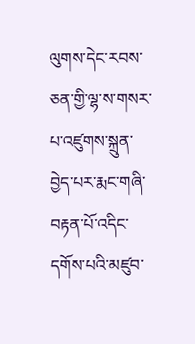ལུགས་དེང་རབས་ཅན་གྱི་ལྷ་ས་གསར་པ་འཛུགས་སྐྲུན་བྱེད་པར་རྨང་གཞི་བརྟན་པོ་འདིང་དགོས་པའི་མཛུབ་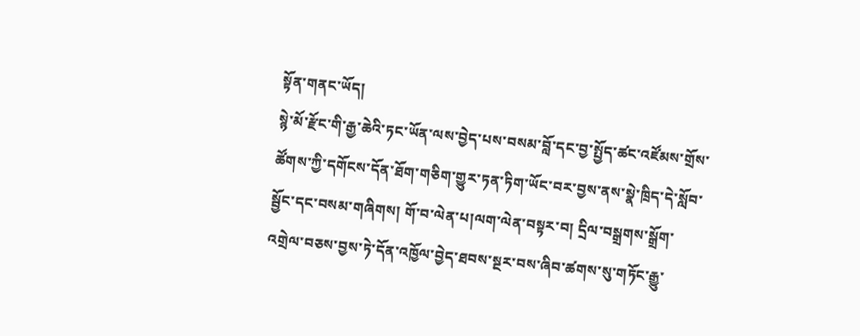སྟོན་གནང་ཡོད།
སྙེ་མོ་རྫོང་གི་རྒྱ་ཆེའི་ཏང་ཡོན་ལས་བྱེད་པས་བསམ་བློ་དང་བྱ་སྤྱོད་ཚང་འཛོམས་གྲོས་ཚོགས་ཀྱི་དགོངས་དོན་ཐོག་གཅིག་གྱུར་ཏན་ཏིག་ཡོང་བར་བྱས་ནས་སྣེ་ཁྲིད་དེ་སློབ་སྦྱོང་དང་བསམ་གཞིགས། གོ་བ་ལེན་པ།ལག་ལེན་བསྟར་བ། དྲིལ་བསྒྲགས་སྒྲོག་འགྲེལ་བཅས་བྱས་ཏེ་དོན་འཁྱོལ་བྱེད་ཐབས་སྔར་བས་ཞིབ་ཚགས་སུ་གཏོང་རྒྱུ་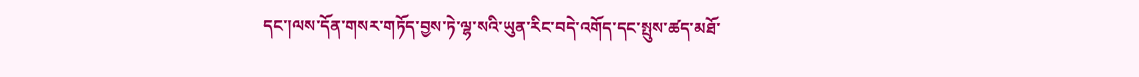དང་།ལས་དོན་གསར་གཏོད་བྱས་ཏེ་ལྷ་སའི་ཡུན་རིང་བདེ་འགོད་དང་སྤུས་ཚད་མཐོ་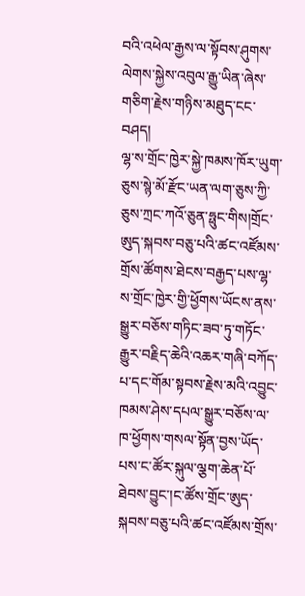བའི་འཕེལ་རྒྱས་ལ་སྟོབས་ཤུགས་ལེགས་སྐྱེས་འབུལ་རྒྱུ་ཡིན་ཞེས་གཅིག་རྗེས་གཉིས་མཐུད་ངང་བཤད།
ལྷ་ས་གྲོང་ཁྱེར་སྐྱེ་ཁམས་ཁོར་ཡུག་ཅུས་སྙེ་མོ་རྫོང་ཡན་ལག་ཅུས་ཀྱི་ཅུས་ཀྲང་ཀའོ་ཅུན་ཧྥུང་གིས།གྲོང་ཨུད་སྐབས་བཅུ་པའི་ཚང་འཛོམས་གྲོས་ཚོགས་ཐེངས་བརྒྱད་པས་ལྷ་ས་གྲོང་ཁྱེར་གྱི་ཕྱོགས་ཡོངས་ནས་སྒྱུར་བཅོས་གཏིང་ཟབ་ཏུ་གཏོང་རྒྱུར་བརྗིད་ཆེའི་འཆར་གཞི་བཀོད་པ་དང་གོམ་སྟབས་རྗེས་མའི་འབྱུང་ཁམས་ཤེས་དཔལ་སྒྱུར་བཅོས་ལ་ཁ་ཕྱོགས་གསལ་སྟོན་བྱས་ཡོད་པས་ང་ཚོར་སྐུལ་ལྕག་ཆེན་པོ་ཐེབས་བྱུང་།ང་ཚོས་གྲོང་ཨུད་སྐབས་བཅུ་པའི་ཚང་འཛོམས་གྲོས་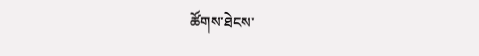ཚོགས་ཐེངས་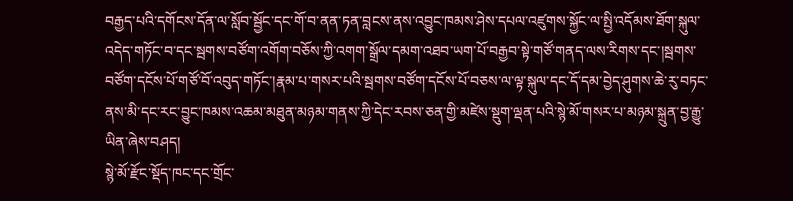བརྒྱད་པའི་དགོངས་དོན་ལ་སློབ་སྦྱོང་དང་གོ་བ་ནན་ཏན་བླངས་ནས་འབྱུང་ཁམས་ཤེས་དཔལ་འཛུགས་སྐྱོང་ལ་སྤྱི་འདོམས་ཐོག་སྐུལ་འདེད་གཏོང་བ་དང་སྦགས་བཙོག་འགོག་བཅོས་ཀྱི་འགག་སྒྲོལ་དམག་འཐབ་ཡག་པོ་བརྒྱབ་སྟེ་གཙོ་གནད་ལས་རིགས་དང་།སྦགས་བཙོག་དངོས་པོ་གཙོ་བོ་འབུད་གཏོང་།རྣམ་པ་གསར་པའི་སྦགས་བཙོག་དངོས་པོ་བཅས་ལ་ལྟ་སྐུལ་དང་དོ་དམ་བྱེད་ཤུགས་ཆེ་རུ་བཏང་ནས་མི་དང་རང་བྱུང་ཁམས་འཆམ་མཐུན་མཉམ་གནས་ཀྱི་དེང་རབས་ཅན་གྱི་མཛེས་སྡུག་ལྡན་པའི་སྙེ་མོ་གསར་པ་མཉམ་སྐྲུན་བྱ་རྒྱུ་ཡིན་ཞེས་བཤད།
སྙེ་མོ་རྫོང་སྡོད་ཁང་དང་གྲོང་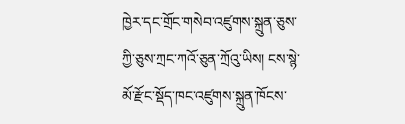ཁྱེར་དང་གྲོང་གསེབ་འཛུགས་སྐྲུན་ཅུས་ཀྱི་ཅུས་ཀྲང་ཀའོ་ཅུན་ཀྲོའུ་ཡིས། ངས་སྙེ་མོ་རྫོང་སྡོད་ཁང་འཛུགས་སྐྲུན་ཁོངས་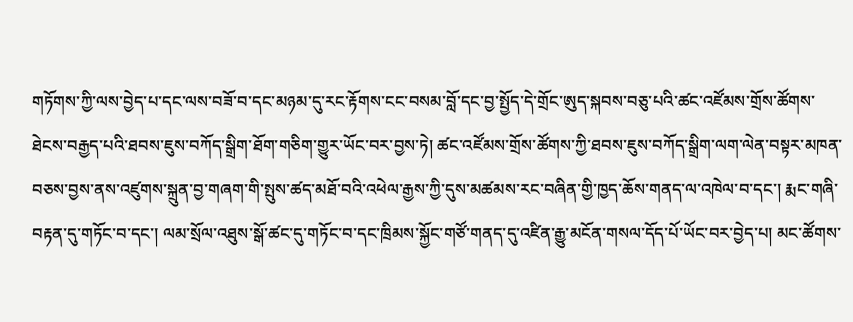གཏོགས་ཀྱི་ལས་བྱེད་པ་དང་ལས་བཟོ་བ་དང་མཉམ་དུ་རང་རྟོགས་ངང་བསམ་བློ་དང་བྱ་སྤྱོད་དེ་གྲོང་ཨུད་སྐབས་བཅུ་པའི་ཚང་འཛོམས་གྲོས་ཚོགས་ཐེངས་བརྒྱད་པའི་ཐབས་ཇུས་བཀོད་སྒྲིག་ཐོག་གཅིག་གྱུར་ཡོང་བར་བྱས་ཏེ། ཚང་འཛོམས་གྲོས་ཚོགས་ཀྱི་ཐབས་ཇུས་བཀོད་སྒྲིག་ལག་ལེན་བསྟར་མཁན་བཅས་བྱས་ནས་འཛུགས་སྐྲུན་བྱ་གཞག་གི་སྤུས་ཚད་མཐོ་བའི་འཕེལ་རྒྱས་ཀྱི་དུས་མཚམས་རང་བཞིན་གྱི་ཁྱད་ཆོས་གནད་ལ་འཁེལ་བ་དང་། རྨང་གཞི་བརྟན་དུ་གཏོང་བ་དང་། ལམ་སྲོལ་འཐུས་སྒོ་ཚང་དུ་གཏོང་བ་དང་ཁྲིམས་སྐྱོང་གཙོ་གནད་དུ་འཛིན་རྒྱུ་མངོན་གསལ་དོད་པོ་ཡོང་བར་བྱེད་པ། མང་ཚོགས་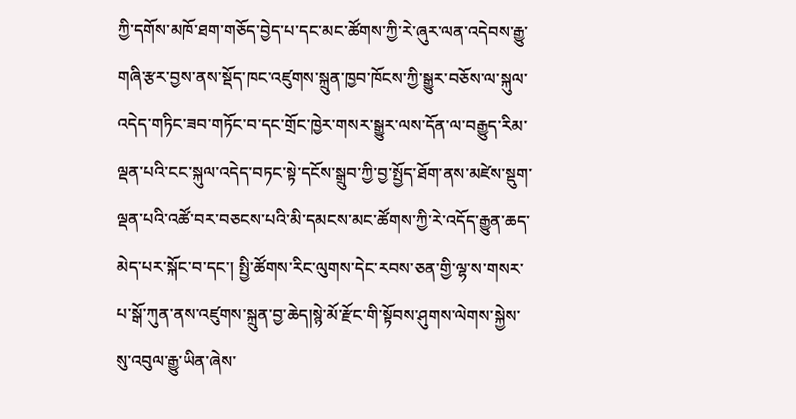ཀྱི་དགོས་མཁོ་ཐག་གཅོད་བྱེད་པ་དང་མང་ཚོགས་ཀྱི་རེ་ཞུར་ལན་འདེབས་རྒྱུ་གཞི་རྩར་བྱས་ནས་སྡོད་ཁང་འཛུགས་སྐྲུན་ཁྱབ་ཁོངས་ཀྱི་སྒྱུར་བཅོས་ལ་སྐུལ་འདེད་གཏིང་ཟབ་གཏོང་བ་དང་གྲོང་ཁྱེར་གསར་སྒྱུར་ལས་དོན་ལ་བརྒྱུད་རིམ་ལྡན་པའི་ངང་སྐུལ་འདེད་བཏང་སྟེ་དངོས་སྒྲུབ་ཀྱི་བྱ་སྤྱོད་ཐོག་ནས་མཛེས་སྡུག་ལྡན་པའི་འཚོ་བར་བཅངས་པའི་མི་དམངས་མང་ཚོགས་ཀྱི་རེ་འདོད་རྒྱུན་ཆད་མེད་པར་སྐོང་བ་དང་། སྤྱི་ཚོགས་རིང་ལུགས་དེང་རབས་ཅན་གྱི་ལྷ་ས་གསར་པ་སྒོ་ཀུན་ནས་འཛུགས་སྐྲུན་བྱ་ཆེད།སྙེ་མོ་རྫོང་གི་སྟོབས་ཤུགས་ལེགས་སྐྱེས་སུ་འབུལ་རྒྱུ་ཡིན་ཞེས་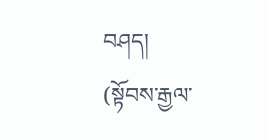བཤད།
(སྟོབས་རྒྱལ་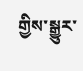གྱིས་སྒྱུར་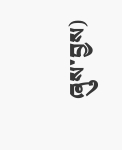ཞུས་བྱས)